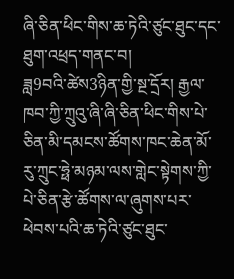ཞི་ཅིན་ཕིང་གིས་ཆ་ཏེའི་ཙུང་ཐུང་དང་ཐུག་འཕྲད་གནང་བ།
ཟླ9བའི་ཚེས3ཉིན་གྱི་སྔ་དྲོར། རྒྱལ་ཁབ་ཀྱི་ཀྲུའུ་ཞི་ཞི་ཅིན་ཕིང་གིས་པེ་ཅིན་མི་དམངས་ཚོགས་ཁང་ཆེན་མོ་རུ་ཀྲུང་ཧྥེ་མཉམ་ལས་གླེང་སྟེགས་ཀྱི་པེ་ཅིན་རྩེ་ཚོགས་ལ་ཞུགས་པར་ཕེབས་པའི་ཆ་ཏེའི་ཙུང་ཐུང་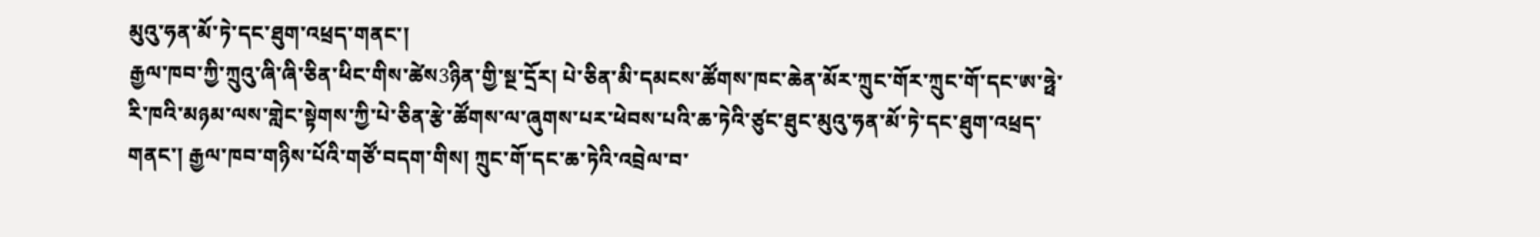མུའུ་ཧན་མོ་ཏེ་དང་ཐུག་འཕྲད་གནང་།
རྒྱལ་ཁབ་ཀྱི་ཀྲུའུ་ཞི་ཞི་ཅིན་ཕིང་གིས་ཚེས3ཉིན་གྱི་སྔ་དྲོར། པེ་ཅིན་མི་དམངས་ཚོགས་ཁང་ཆེན་མོར་ཀྲུང་གོར་ཀྲུང་གོ་དང་ཨ་ཧྥེ་རི་ཁའི་མཉམ་ལས་གླེང་སྟེགས་ཀྱི་པེ་ཅིན་རྩེ་ཚོགས་ལ་ཞུགས་པར་ཕེབས་པའི་ཆ་ཏེའི་ཙུང་ཐུང་མུའུ་ཧན་མོ་ཏེ་དང་ཐུག་འཕྲད་གནང་། རྒྱལ་ཁབ་གཉིས་པོའི་གཙོ་བདག་གིས། ཀྲུང་གོ་དང་ཆ་ཏེའི་འབྲེལ་བ་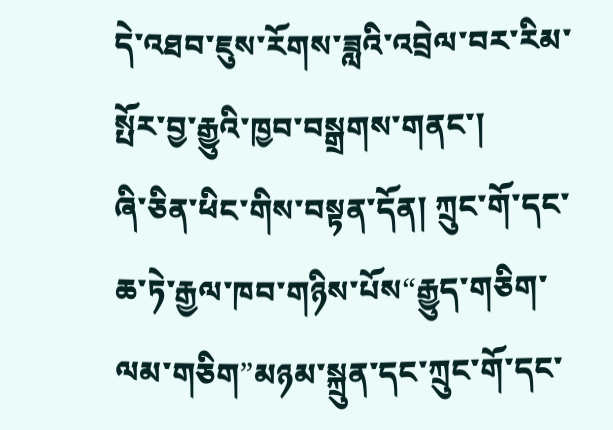དེ་འཐབ་ཇུས་རོགས་ཟླའི་འབྲེལ་བར་རིམ་སྤོར་བྱ་རྒྱུའི་ཁྱབ་བསྒྲགས་གནང་།
ཞི་ཅིན་ཕིང་གིས་བསྟན་དོན། ཀྲུང་གོ་དང་ཆ་ཏེ་རྒྱལ་ཁབ་གཉིས་པོས“རྒྱུད་གཅིག་ལམ་གཅིག”མཉམ་སྐྲུན་དང་ཀྲུང་གོ་དང་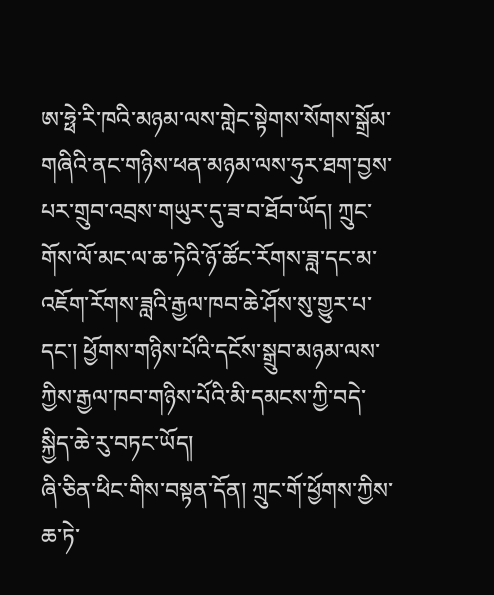ཨ་ཧྥེ་རི་ཁའི་མཉམ་ལས་གླེང་སྟེགས་སོགས་སྒྲོམ་གཞིའི་ནང་གཉིས་ཕན་མཉམ་ལས་ཧུར་ཐག་བྱས་པར་གྲུབ་འབྲས་གཡུར་དུ་ཟ་བ་ཐོབ་ཡོད། ཀྲུང་གོས་ལོ་མང་ལ་ཆ་ཏེའི་ཉོ་ཚོང་རོགས་ཟླ་དང་མ་འཇོག་རོགས་ཟླའི་རྒྱལ་ཁབ་ཆེ་ཤོས་སུ་གྱུར་པ་དང་། ཕྱོགས་གཉིས་པོའི་དངོས་སྒྲུབ་མཉམ་ལས་ཀྱིས་རྒྱལ་ཁབ་གཉིས་པོའི་མི་དམངས་ཀྱི་བདེ་སྐྱིད་ཆེ་རུ་བཏང་ཡོད།
ཞི་ཅིན་ཕིང་གིས་བསྟན་དོན། ཀྲུང་གོ་ཕྱོགས་ཀྱིས་ཆ་ཏེ་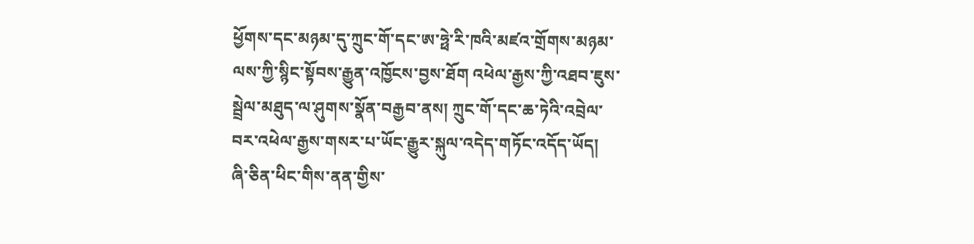ཕྱོགས་དང་མཉམ་དུ་ཀྲུང་གོ་དང་ཨ་ཧྥེ་རི་ཁའི་མཛའ་གྲོགས་མཉམ་ལས་ཀྱི་སྙིང་སྟོབས་རྒྱུན་འཁྱོངས་བྱས་ཐོག འཕེལ་རྒྱས་ཀྱི་འཐབ་ཇུས་སྦྲེལ་མཐུད་ལ་ཤུགས་སྣོན་བརྒྱབ་ནས། ཀྲུང་གོ་དང་ཆ་ཏེའི་འབྲེལ་བར་འཕེལ་རྒྱས་གསར་པ་ཡོང་རྒྱུར་སྐུལ་འདེད་གཏོང་འདོད་ཡོད།
ཞི་ཅིན་ཕིང་གིས་ནན་གྱིས་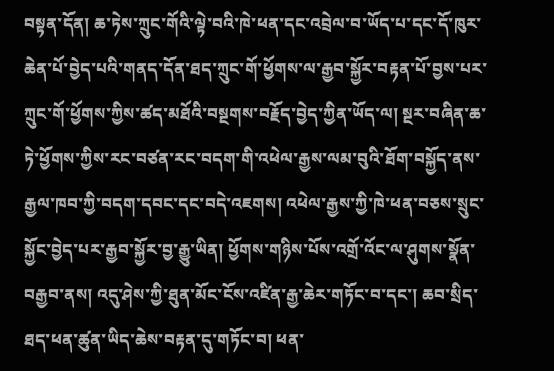བསྟན་དོན། ཆ་ཏེས་ཀྲུང་གོའི་ལྟེ་བའི་ཁེ་ཕན་དང་འབྲེལ་བ་ཡོད་པ་དང་དོ་ཁུར་ཆེན་པོ་བྱེད་པའི་གནད་དོན་ཐད་ཀྲུང་གོ་ཕྱོགས་ལ་རྒྱབ་སྐྱོར་བརྟན་པོ་བྱས་པར་ཀྲུང་གོ་ཕྱོགས་ཀྱིས་ཚད་མཐོའི་བསྔགས་བརྗོད་བྱེད་ཀྱིན་ཡོད་ལ། སྔར་བཞིན་ཆ་ཏེ་ཕྱོགས་ཀྱིས་རང་བཙན་རང་བདག་གི་འཕེལ་རྒྱས་ལམ་བུའི་ཐོག་བསྐྱོད་ནས་རྒྱལ་ཁབ་ཀྱི་བདག་དབང་དང་བདེ་འཇགས། འཕེལ་རྒྱས་ཀྱི་ཁེ་ཕན་བཅས་སྲུང་སྐྱོང་བྱེད་པར་རྒྱབ་སྐྱོར་བྱ་རྒྱུ་ཡིན། ཕྱོགས་གཉིས་པོས་འགྲོ་འོང་ལ་ཤུགས་སྣོན་བརྒྱབ་ནས། འདུ་ཤེས་ཀྱི་ཐུན་མོང་ངོས་འཛིན་རྒྱ་ཆེར་གཏོང་བ་དང་། ཆབ་སྲིད་ཐད་ཕན་ཚུན་ཡིད་ཆེས་བརྟན་དུ་གཏོང་བ། ཕན་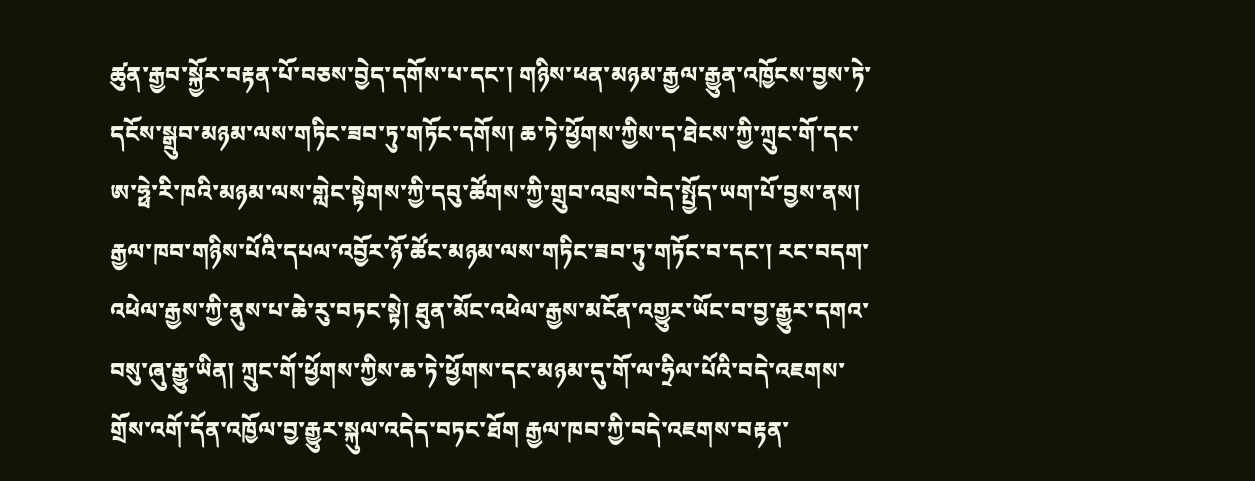ཚུན་རྒྱབ་སྐྱོར་བརྟན་པོ་བཅས་བྱེད་དགོས་པ་དང་། གཉིས་ཕན་མཉམ་རྒྱལ་རྒྱུན་འཁྱོངས་བྱས་ཏེ་དངོས་སྒྲུབ་མཉམ་ལས་གཏིང་ཟབ་ཏུ་གཏོང་དགོས། ཆ་ཏེ་ཕྱོགས་ཀྱིས་ད་ཐེངས་ཀྱི་ཀྲུང་གོ་དང་ཨ་ཧྥེ་རི་ཁའི་མཉམ་ལས་གླེང་སྟེགས་ཀྱི་དབུ་ཚོགས་ཀྱི་གྲུབ་འབྲས་བེད་སྤྱོད་ཡག་པོ་བྱས་ནས། རྒྱལ་ཁབ་གཉིས་པོའི་དཔལ་འབྱོར་ཉོ་ཚོང་མཉམ་ལས་གཏིང་ཟབ་ཏུ་གཏོང་བ་དང་། རང་བདག་འཕེལ་རྒྱས་ཀྱི་ནུས་པ་ཆེ་རུ་བཏང་སྟེ། ཐུན་མོང་འཕེལ་རྒྱས་མངོན་འགྱུར་ཡོང་བ་བྱ་རྒྱུར་དགའ་བསུ་ཞུ་རྒྱུ་ཡིན། ཀྲུང་གོ་ཕྱོགས་ཀྱིས་ཆ་ཏེ་ཕྱོགས་དང་མཉམ་དུ་གོ་ལ་ཧྲིལ་པོའི་བདེ་འཇགས་གྲོས་འགོ་དོན་འཁྱོལ་བྱ་རྒྱུར་སྐུལ་འདེད་བཏང་ཐོག རྒྱལ་ཁབ་ཀྱི་བདེ་འཇགས་བརྟན་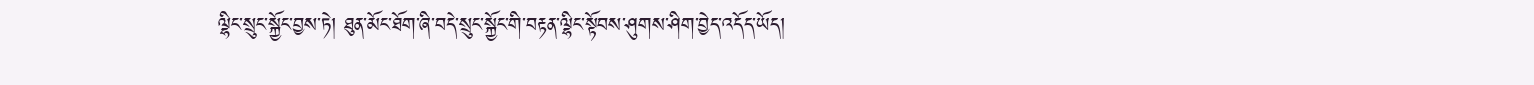ལྷིང་སྲུང་སྐྱོང་བྱས་ཏེ། ཐུན་མོང་ཐོག་ཞི་བདེ་སྲུང་སྐྱོང་གི་བརྟན་ལྷིང་སྟོབས་ཤུགས་ཤིག་བྱེད་འདོད་ཡོད།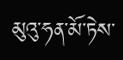མུའུ་ཧན་མོ་ཏེས་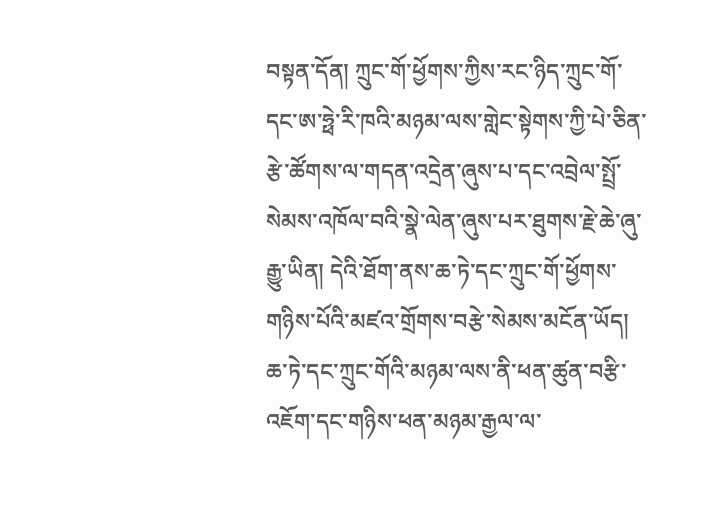བསྟན་དོན། ཀྲུང་གོ་ཕྱོགས་ཀྱིས་རང་ཉིད་ཀྲུང་གོ་དང་ཨ་ཧྥེ་རི་ཁའི་མཉམ་ལས་གླེང་སྟེགས་ཀྱི་པེ་ཅིན་རྩེ་ཚོགས་ལ་གདན་འདྲེན་ཞུས་པ་དང་འབྲེལ་སྤྲོ་སེམས་འཁོལ་བའི་སྣེ་ལེན་ཞུས་པར་ཐུགས་རྗེ་ཆེ་ཞུ་རྒྱུ་ཡིན། དེའི་ཐོག་ནས་ཆ་ཏེ་དང་ཀྲུང་གོ་ཕྱོགས་གཉིས་པོའི་མཛའ་གྲོགས་བརྩེ་སེམས་མངོན་ཡོད། ཆ་ཏེ་དང་ཀྲུང་གོའི་མཉམ་ལས་ནི་ཕན་ཚུན་བརྩི་འཇོག་དང་གཉིས་ཕན་མཉམ་རྒྱལ་ལ་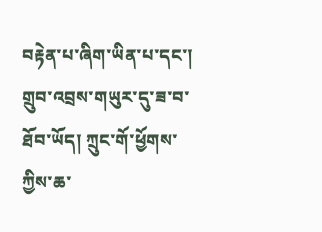བརྟེན་པ་ཞིག་ཡིན་པ་དང་། གྲུབ་འབྲས་གཡུར་དུ་ཟ་བ་ཐོབ་ཡོད། ཀྲུང་གོ་ཕྱོགས་ཀྱིས་ཆ་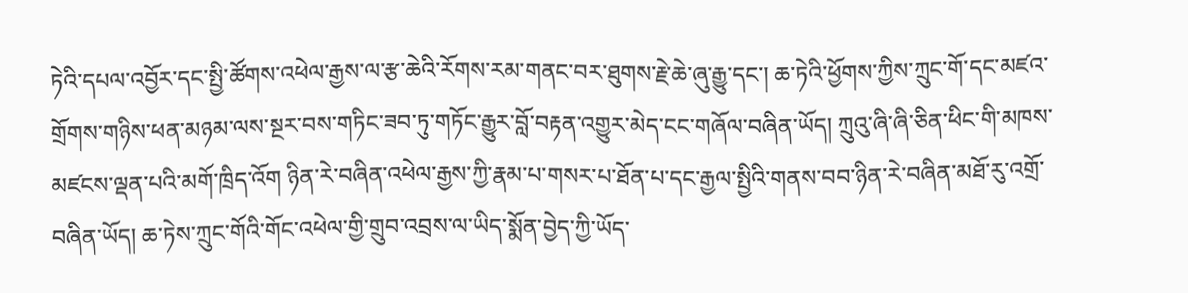ཏེའི་དཔལ་འབྱོར་དང་སྤྱི་ཚོགས་འཕེལ་རྒྱས་ལ་རྩ་ཆེའི་རོགས་རམ་གནང་བར་ཐུགས་རྗེ་ཆེ་ཞུ་རྒྱུ་དང་། ཆ་ཏེའི་ཕྱོགས་ཀྱིས་ཀྲུང་གོ་དང་མཛའ་གྲོགས་གཉིས་ཕན་མཉམ་ལས་སྔར་བས་གཏིང་ཟབ་ཏུ་གཏོང་རྒྱུར་བློ་བརྟན་འགྱུར་མེད་ངང་གཞོལ་བཞིན་ཡོད། ཀྲུའུ་ཞི་ཞི་ཅིན་ཕིང་གི་མཁས་མཛངས་ལྡན་པའི་མགོ་ཁྲིད་འོག ཉིན་རེ་བཞིན་འཕེལ་རྒྱས་ཀྱི་རྣམ་པ་གསར་པ་ཐོན་པ་དང་རྒྱལ་སྤྱིའི་གནས་བབ་ཉིན་རེ་བཞིན་མཐོ་རུ་འགྲོ་བཞིན་ཡོད། ཆ་ཏེས་ཀྲུང་གོའི་གོང་འཕེལ་གྱི་གྲུབ་འབྲས་ལ་ཡིད་སྨོན་བྱེད་ཀྱི་ཡོད་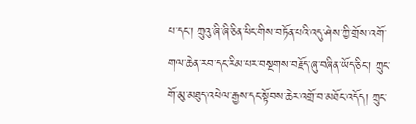པ་དང་། ཀྲུའུ་ཞི་ཞི་ཅིན་ཕིང་གིས་བཏོན་པའི་འདུ་ཤེས་ཀྱི་གྲོས་འགོ་གལ་ཆེན་རབ་དང་རིམ་པར་བསྔགས་བརྗོད་ཞུ་བཞིན་ཡོད་ཅིང་། ཀྲུང་གོ་མུ་མཐུད་འཕེལ་རྒྱས་དང་སྟོབས་ཆེར་འགྲོ་བ་མཐོང་འདོད། ཀྲུང་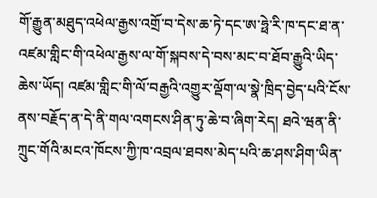གོ་རྒྱུན་མཐུད་འཕེལ་རྒྱས་འགྲོ་བ་དེས་ཆ་ཏེ་དང་ཨ་ཧྥེ་རི་ཁ་དང་ཐ་ན་འཛམ་གླིང་གི་འཕེལ་རྒྱས་ལ་གོ་སྐབས་དེ་བས་མང་བ་ཐོབ་རྒྱུའི་ཡིད་ཆེས་ཡོད། འཛམ་གླིང་གི་ལོ་བརྒྱའི་འགྱུར་ལྡོག་ལ་སྣེ་ཁྲིད་བྱེད་པའི་ངོས་ནས་བརྗོད་ན་དེ་ནི་གལ་འགངས་ཤིན་ཏུ་ཆེ་བ་ཞིག་རེད། ཐའེ་ཝན་ནི་ཀྲུང་གོའི་མངའ་ཁོངས་ཀྱི་ཁ་འབྲལ་ཐབས་མེད་པའི་ཆ་ཤས་ཤིག་ཡིན་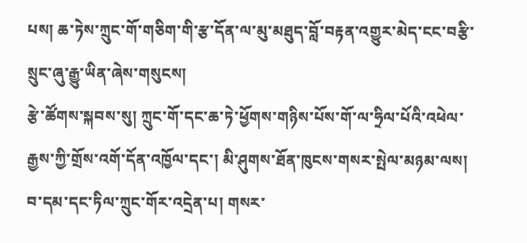པས། ཆ་ཏེས་ཀྲུང་གོ་གཅིག་གི་རྩ་དོན་ལ་མུ་མཐུད་བློ་བརྟན་འགྱུར་མེད་ངང་བརྩི་སྲུང་ཞུ་རྒྱུ་ཡིན་ཞེས་གསུངས།
རྩེ་ཚོགས་སྐབས་སུ། ཀྲུང་གོ་དང་ཆ་ཏེ་ཕྱོགས་གཉིས་པོས་གོ་ལ་ཧྲིལ་པོའི་འཕེལ་རྒྱས་ཀྱི་གྲོས་འགོ་དོན་འཁྱོལ་དང་། མི་ཤུགས་ཐོན་ཁུངས་གསར་སྤེལ་མཉམ་ལས། བ་དམ་དང་ཏིལ་ཀྲུང་གོར་འདྲེན་པ། གསར་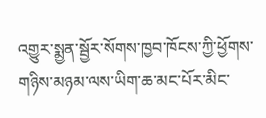འགྱུར་སྨྱན་སྦྱོར་སོགས་ཁྱབ་ཁོངས་ཀྱི་ཕྱོགས་གཉིས་མཉམ་ལས་ཡིག་ཆ་མང་པོར་མིང་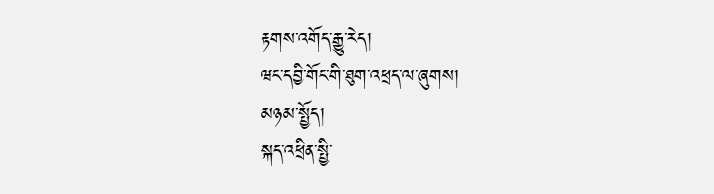རྟགས་འགོད་རྒྱུ་རེད།
ཝང་དབྱི་གོང་གི་ཐུག་འཕྲད་ལ་ཞུགས།
མཉམ་སྤྱོད།
སྐད་འཕྲིན་སྤྱི་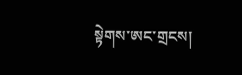སྟེགས་ཨང་གྲངས།